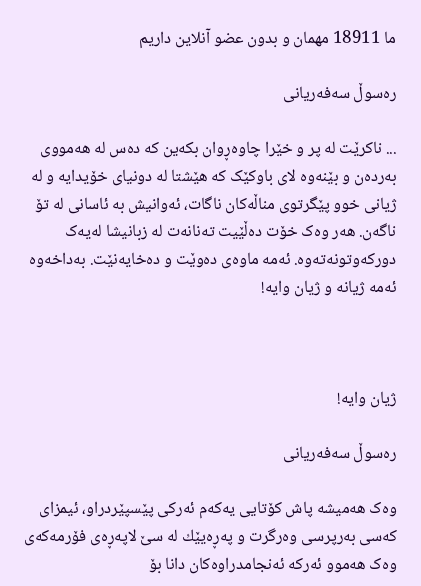ما 18911 مهمان و بدون عضو آنلاین داریم

رەسوڵ سەفەریانی

... ناکرێت لە پر و خێرا چاوەڕوان بکەین کە دەس لە هەمووی بەردەن و بێنەوە لای باوكێک کە هێشتا لە دونیای خۆیدایە و لە ژیانی خوو پێگرتوی مناڵەکان ناگات، ئەوانیش بە ئاسانی لە تۆ ناگەن. هەر وەک خۆت دەڵێیت تەنانەت لە زبانیشا لەیەک دورکەوتونەتەوە. ئەمە ماوەی دەوێت و دەخایەنێت. بەداخەوە  ئەمە ژیانە و ژیان وایە!



ژیان وایە!

رەسوڵ سەفەریانی

وەک هەمیشە پاش کۆتایی یەکەم ئەرکی پێسپێردراو، ئیمزای کەسی بەرپرسی وەرگرت و پەڕەیێك لە سێ لاپەڕەی فۆرمەکەی وەک هەموو ئەرکە ئەنجامدراوەکان دانا بۆ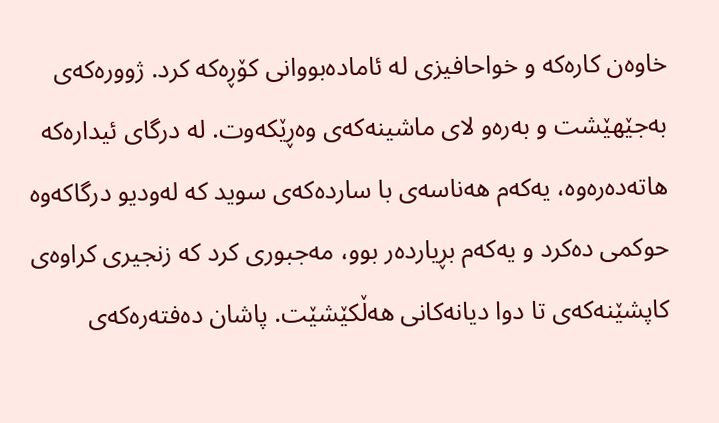خاوەن کارەکە و خواحافیزی لە ئامادەبووانی کۆڕەکە کرد. ژوورەکەی بەجێهێشت و بەرەو لای ماشینەکەی وەڕێکەوت. لە درگای ئیدارەکە هاتەدەرەوە، یەکەم هەناسەی با ساردەکەی سوید کە لەودیو درگاکەوە حوکمی دەکرد و یەکەم بڕیاردەر بوو، مەجبوری کرد کە زنجیری کراوەی کاپشێنەکەی تا دوا دیانەکانی هەڵکێشێت. پاشان دەفتەرەکەی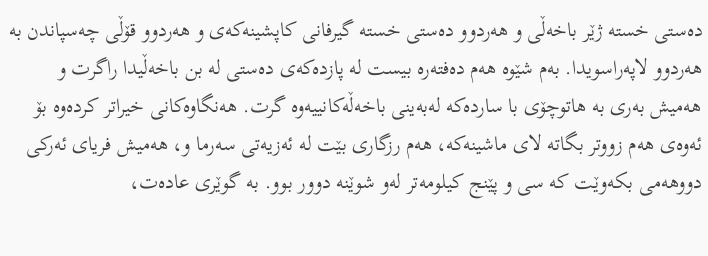دەستی خستە ژێر باخەڵی و هەردوو دەستی خستە گیرفانی کاپشینەکەی و هەردوو قۆڵی چەسپاندن بە هەردوو لاپەراسویدا. بەم شێوە هەم دەفتەرە بیست لە پازدەکەی دەستی لە بن باخەڵیدا راگرت و هەمیش بەری بە هاتوچۆی با ساردەکە لەبەینی باخەڵەکانییەوە گرت. هەنگاوەکانی خیراتر کردەوە بۆ ئەوەی هەم زووتر بگاتە لای ماشینەکە، هەم رزگاری بێت لە ئەزیەتی سەرما و، هەمیش فریای ئەرکی دووهەمی بکەوێت کە سی و پێنج کیلومەتر لەو شوێنە دوور بوو. بە گوێری عادەت،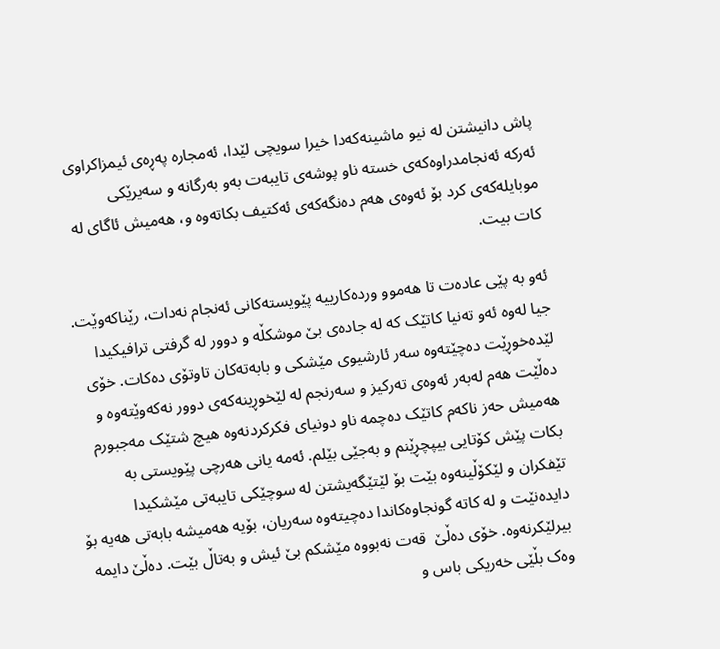پاش دانیشتن لە نیو ماشینەکەدا خیرا سویچی لێدا، ئەمجارە پەڕەی ئیمزاکراوی ئەرکە ئەنجامدراوەکەی خستە ناو پوشەی تایبەت بەو بەرگانە و سەیرێکی موبایلەکەی کرد بۆ ئەوەی هەم دەنگەکەی ئەکتیف بکاتەوە و، هەمیش ئاگای لە کات بیت.

ئەو بە پێی عادەت تا هەموو وردەکارییە پێویستەکانی ئەنجام نەدات، رێناکەوێت. جیا لەوە ئەو تەنیا کاتێک کە لە جادەی بێ موشکڵە و دوور لە گرفتی ترافیکیدا لێدەخوڕێت دەچێتەوە سەر ئارشیوی مێشکی و بابەتەکان تاوتۆی دەکات. خۆی دەڵێت هەم لەبەر ئەوەی تەرکیز و سەرنجم لە لێخوڕینەکەی دوور نەکەوێتەوە و هەمیش حەز ناکەم کاتێک دەچمە ناو دونیای فکرکردنەوە هیچ شتێک مەجبورم بکات پێش کۆتایی بیپچڕێنم و بەجێی بێلم. ئەمە یانی هەرچی پێویستی بە تێفکران و لێکۆڵینەوە بێت بۆ لێتێگەیشتن لە سوچێکی تایبەتی مێشکیدا دایدەنێت و لە کاتە گونجاوەکاندا دەچیتەوە سەریان، بۆیە هەمیشە بابەتی هەیە بۆ بیرلێکرنەوە. خۆی دەڵێ  قەت نەبووە مێشکم بێ ئیش و بەتاڵ بێت. دەڵێ دایمە وەک بڵێی خەریکی باس و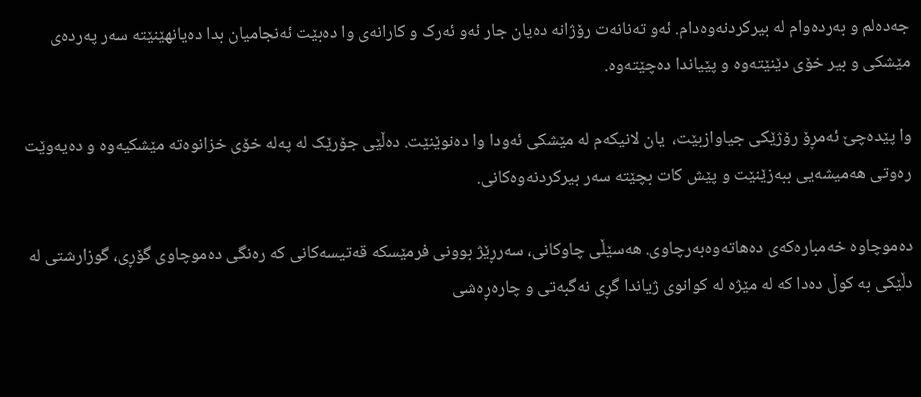جەدەلم و بەردەوام لە بیرکردنەوەدام. ئەو تەنانەت رۆژانە دەیان جار ئەو ئەرک و کارانەی وا دەبێت ئەنجامیان بدا دەیانهێنێتە سەر پەردەی مێشکی و بیر خۆی دێنێتەوە و پێیاندا دەچێتەوە.

وا پێدەچێ ئەمڕۆ رۆژێکی جیاوازبێت،  یان لانیکەم لە مێشکی ئەودا وا دەنوێنێت. دەڵێی جۆرێک لە پەلە خۆی خزانوەتە مێشکیەوە و دەیەوێت رەوتی هەمیشەیی ببەزێنێت و پێش کات بچێتە سەر بیرکردنەوەکانی.

دەموچاوە خەمبارەکەی دەهاتەوەبەرچاوی. هەسێڵی چاوکانی، سەرڕێژ بوونی فرمێسکە قەتیسەکانی کە رەنگی دەموچاوی گۆڕی، گوزارشتی لە دڵێکی بە کوڵ دەدا کە لە مێژە لە کوانوی ژیاندا گڕی نەگبەتی و چارەڕەشی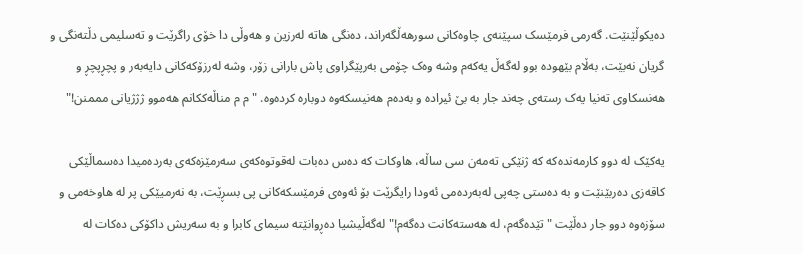دەیکوڵێنێت. گەرمی فرمێسک سپێنەی چاوەکانی سورهەڵگەراند، دەنگی هاتە لەرزین و هەوڵی دا خۆی راگرێت و تەسلیمی دڵتەنگی و گریان نەبێت، بەڵام بێهودە بوو لەگەڵ یەکەم وشە وەک چۆمی بەرپێگراوی پاش بارانی زۆر، وشە لەرزۆکەکانی دایەبەر و پچڕپچڕ و هەنسکاوی تەنیا یەک رستەی چەند جار بە بێ ئیرادە و بەدەم هەنیسکەوە دوبارە کردەوە. "م م مناڵەککانم هەموو ژژژیانی مممنن!"

یەکێک لە دوو کارمەندەکە کە ژنێکی تەمەن سی ساڵە، هاوکات کە دەس دەبات لەقوتوەکەی سەرمێزەکەی بەردەمیدا دەسماڵێکی کاقەزی دەربێنێت و بە دەستی چەپی لەبەردەمی ئەودا رایگرێت بۆ ئەوەی فرمێسکەکانی پی بسڕێت، بە نەرمیێکی پر لە هاوخەمی و سۆزەوە دوو جار دەڵێت "تێدەگەم، لە هەستەکانت دەگەم!" لەگەڵیشیا دەڕوانێتە سیمای کابرا و بە سەریش داکۆکی دەکات لە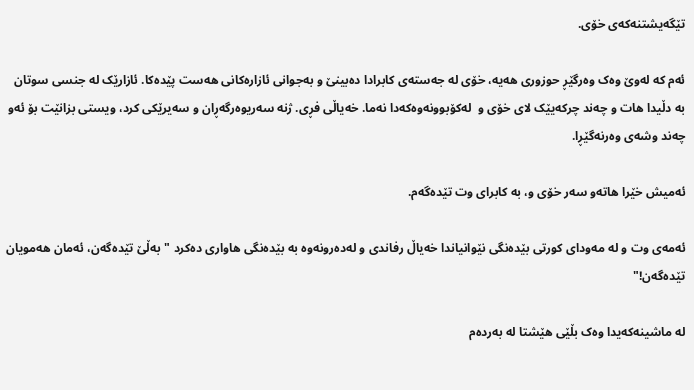تێگەیشتنەکەی خۆی.

ئەم کە لەوێ وەک وەرگێڕ حوزوری هەیە، خۆی لە جەستەی کابرادا دەبینێ و بەجوانی ئازارەکانی هەست پێدەکا. ئازارێک لە جنسی سوتان بە دڵیدا هات و چەند چرکەیێک لای خۆی و  لەکۆبوونەوەکەدا نەما. خەیاڵی فڕی. ژنە سەریوەرگەڕان و سەیرێکی کرد، ویستی بزانێت بۆ ئەو چەند وشەی وەرنەگێڕا.

ئەمیش خێرا هاتەو سەر خۆی و، بە کابرای وت تێدەگەم.

ئەمەی وت و لە مەودای کورتی بێدەنگی نێوانیاندا خەیاڵ رفاندی و لەدەرونەوە بە بێدەنگی هاواری دەکرد "بەڵێ تێدەگەن، ئەمان هەمویان تێدەگەن!"

لە ماشینەکەیدا وەک بڵێی هێشتا لە بەردەم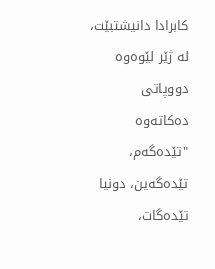کابرادا دانیشتبێت، لە ژێر لێوەوە دووپاتی دەکاتەوە "تێدەگەم، تێدەگەین، دونیا تێدەگات،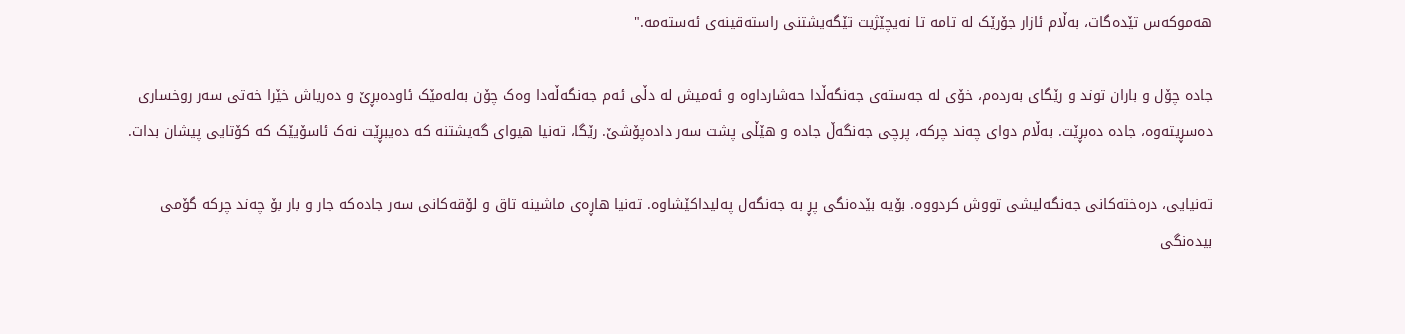هەموکەس تێدەگات، بەڵام ئازار جۆرێک لە تامە تا نەیچێژیت تێگەیشتنی راستەقینەی ئەستەمە."

جادە چۆل و باران توند و رێگای بەردەم، خۆی لە جەستەی جەنگەڵدا حەشارداوە و ئەمیش لە دڵی ئەم جەنگەڵەدا وەک چۆن بەلەمێک ئاودەبڕێ و دەریاش خێرا خەتی سەر روخساری دەسڕیتەوە، جادە دەبڕێت. بەڵام دوای چەند چرکە، پرچی جەنگەڵ جادە و هێڵی پشت سەر دادەپۆشێ. رێگا، تەنیا هیوای گەیشتنە کە دەیبڕێت نەک ئاسۆیێک کە کۆتایی پیشان بدات.

تەنیایی، درەختەکانی جەنگەلیشی تووش کردووە. بۆیە بێدەنگی پڕ بە جەنگەل پەلیداکێشاوە. تەنیا هاڕەی ماشینە تاق و لۆقەکانی سەر جادەکە جار و بار بۆ چەند چرکە گۆمی بیدەنگی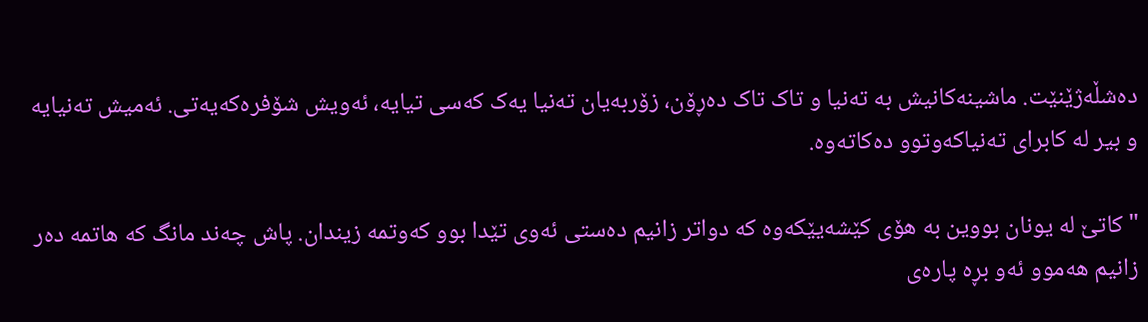دەشڵەژێنێت. ماشینەکانیش بە تەنیا و تاک تاک دەڕۆن، زۆربەیان تەنیا یەک کەسی تیایە، ئەویش شۆفرەکەیەتی. ئەمیش تەنیایە و بیر لە کابرای تەنیاکەوتوو دەکاتەوە.

"کاتێ لە یونان بووین بە هۆی کێشەیێکەوە کە دواتر زانیم دەستی ئەوی تێدا بوو کەوتمە زیندان. پاش چەند مانگ کە هاتمە دەر زانیم هەموو ئەو بڕە پارەی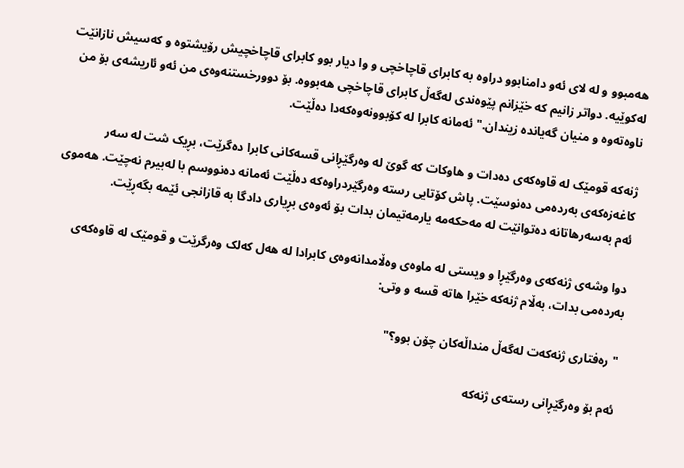هەمبوو و لە لای ئەو دامنابوو دراوە بە کابرای قاچاخچی و وا دیار بوو کابرای قاچاخچیش رۆیشتوە و کەسیش نازانێت لەکوێیە. دواتر زانیم کە خێزانم پێوەندی لەگەڵ کابرای قاچاخچی هەبووە. بۆ دوورخستنەوەی من ئەو ئاریشەی بۆ من ناوەتەوە و منیان گەیاندە زیندان." ئەمانە کابرا لە کۆبوونەوەکەدا دەڵێت.

ژنەکە قومێک لە قاوەکەی دەدات و هاوکات کە گوێ لە وەرگێڕانی قسەکانی کابرا دەگرێت، بڕیک شت لە سەر کاغەزەکەی بەردەمی دەنوسێت. پاش کۆتایی رستە وەرگێردراوەکە دەڵێت ئەمانە دەنووسم با لەبیرم نەچێت. هەموی ئەم بەسەرهاتانە دەتوانێت لە مەحکەمە یارمەتیمان بدات بۆ ئەوەی بڕیاری دادگا بە قازانجی ئێمە بگەڕێت.

دوا وشەی ژنەکەی وەرگێڕا و ویستی لە ماوەی وەڵامدانەوەی کابرادا لە هەل کەلک وەرگرێت و قومێک لە قاوەکەی بەردەمی بدات، بەڵام ژنەکە خێرا هاتە قسە و وتی:

"رەفتاری ژنەکەت لەگەڵ منداڵەکان چۆن بوو؟"

ئەم بۆ وەرگێڕانی رستەی ژنەکە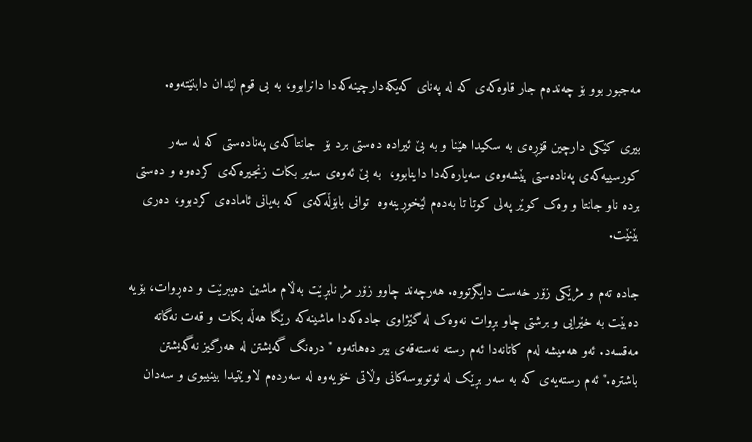مەجبور بوو بۆ چەندەم جار قاوەکەی کە لە پەنای کەیکەدارچینەکەدا دانرابوو، بە بی قوم لێدان دابنێتەوە.

بیری کێکی دارچین قۆڕەی بە سکیدا هێنا و بە بێ ئیرادە دەستی برد بۆ  جانتاکەی پەنادەستی کە لە سەر کورسییەکەی پەنادەستی پێشەوەی سەیارەکەدا داینابوو،  بە بێ ئەوەی سەیر بکات زنجیرەکەی کردەوە و دەستی بردە ناو جانتا و وەک کوێر پەلی کوتا تا بەدەم لێخوڕینەوە  توانی بابۆڵەکەی کە بەیانی ئامادەی کردبوو، دەری بێنێت.

جادە تەم و مژێکی زۆر خەست دایگرتووە. هەرچەند چاوو زۆر مژ نابڕێت بەڵام ماشین دەیبرێت و دەڕوات، بۆیە دەبێت بە خێرایی و برشتی چاو بڕوات نەوەک لە گێژاوی جادەکەدا ماشینەکە رێگا هەڵە بکات و قەت نەگاتە مەقسەد. ئەو هەمیشە لەم کاتانەدا ئەم رستە نەستەقەی بیر دەهاتەوە "درەنگ گەیشتن لە هەرگیز نەگەیشتن باشترە." ئەم رستەیەی کە بە سەر بڕێک لە ئوتوبوسەکانی وڵاتی خۆیەوە لە سەردەم لاوێتیدا بینیبوی و سەدان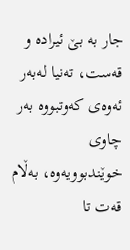جار بە بێ ئیرادە و قەست، تەنیا لەبەر ئەوەی کەوتبووە بەر چاوی  خوێندبوویەوە، بەڵام قەت تا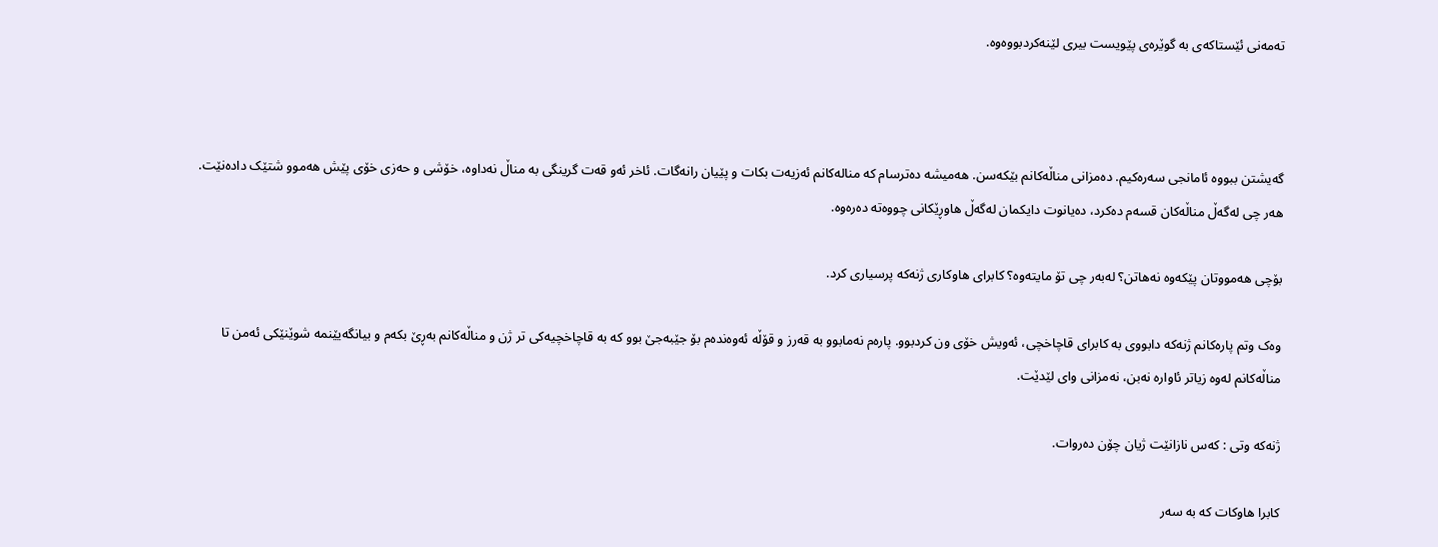تەمەنی ئێستاکەی بە گوێرەی پێویست بیری لێنەکردبووەوە.



گەیشتن ببووە ئامانجی سەرەکیم. دەمزانی مناڵەکانم بێکەسن. هەمیشە دەترسام کە منالەکانم ئەزیەت بکات و پێیان رانەگات. ئاخر ئەو قەت گرینگی بە مناڵ نەداوە، خۆشی و حەزی خۆی پێش هەموو شتێک دادەنێت. هەر چی لەگەڵ مناڵەکان قسەم دەکرد، دەیانوت دایکمان لەگەڵ هاوڕێکانی چووەتە دەرەوە.

بۆچی هەمووتان پێکەوە نەهاتن؟ لەبەر چی تۆ مایتەوە؟ کابرای هاوکاری ژنەکە پرسیاری کرد.

وەک وتم پارەکانم ژنەکە دابووی بە کابرای قاچاخچی، ئەویش خۆی ون کردبوو. پارەم نەمابوو بە قەرز و قۆڵە ئەوەندەم بۆ جێبەجێ بوو کە بە قاچاخچیەکی تر ژن و مناڵەکانم بەڕێ بکەم و بیانگەیێنمە شوێنێکی ئەمن تا مناڵەکانم لەوە زیاتر ئاوارە نەبن، نەمزانی وای لێدێت.

ژنەکە وتی : کەس نازانێت ژیان چۆن دەروات.

کابرا هاوکات کە بە سەر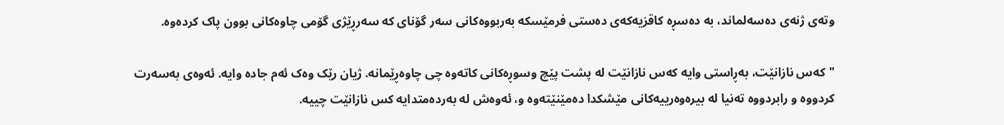وتەی ژنەی دەسەلماند، بە دەسڕە کاقزیەکەی دەستی فرمێسکە بەربووەکانی سەر گۆنای کە سەرڕێژی گۆمی چاوەکانی بوون پاک کردەوە.

"کەس نازانێت، بەڕاستی وایە کەس نازانێت لە پشت پێچ وسوڕەکانی کاتەوە چی چاوەڕێمانە. ژیان رێک وەک ئەم جادە وایە. ئەوەی بەسەرت کردووە و رابردووە تەنیا لە بیرەوەرییەکانی مێشکدا دەمێنێتەوە و، ئەوەش لە بەردەمتدایە کس نازانێت چییە.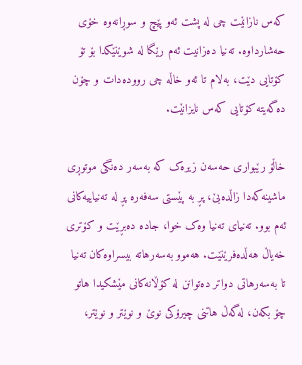کەس نازانێت چی لە پشت ئەو پێچ و سوڕانەوە خۆی حەشارداوە. تەنیا دەزانیت ئەم رێگا لە شوێنێکدا بۆ تۆ کۆتایی دێت، بەلام تا ئەو خاڵە چی روودەدات و چۆن دەگەیتە کۆتایی کەس نایزانێت.

خاڵۆ رێبواری حەسەن زیرەک کە بەسەر دەنگی موتوڕی ماشینەکەدا زاڵدەبێ، پڕ بە پێستی سەفەرە پڕ لە تەنیاییەکانی ئەم بوو. تەنیای تەنیا وەک خوا، جادە دەبڕێت و کۆتری خەیاڵ هەڵدەفرێنێت. هەموو بەسەرهاتە بیسراوەکان تەنیا تا بەسەرهاتی دواتر دەتوانن لە کۆڵانەکانی مێشکیدا هاتو چۆ بکەن، لەگەڵ هاتنی چیرۆکی نوێ و نوێتر و نوێتر،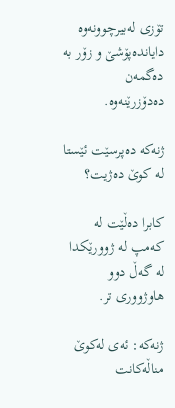تۆزی لەبیرچوونەوە دایاندەپۆشێ و زۆر بە دەگمەن دەدۆزرێنەوە.

ژنەکە دەپرسێت ئێستا لە کوێ دەژیت؟

کابرا دەڵێت لە کەمپ لە ژوورێکدا لە گەڵ دوو هاوژووری تر.

ژنەکە: ئەی لەکوێ مناڵەکانت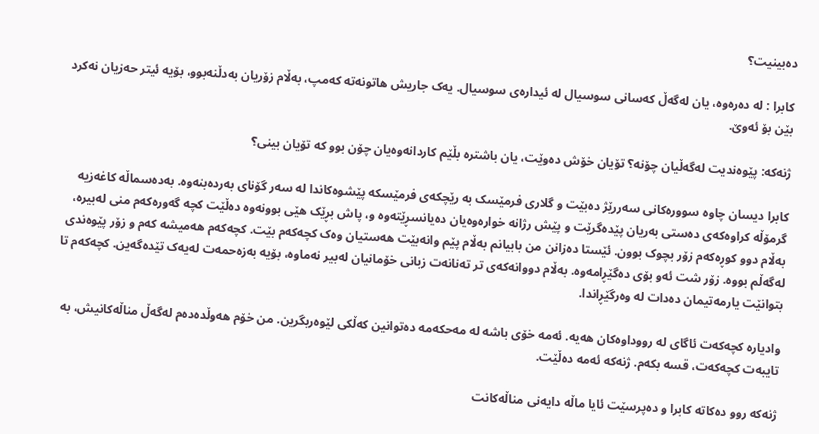دەبینیت؟

کابرا : لە دەرەوە، یان لەگەڵ کەسانی سوسیال لە ئیدارەی سوسیال. یەک جاریش هاتونەتە کەمپ، بەڵام زۆریان بەدڵنەبوو، بۆیە ئیتر حەزیان نەکرد بێن بۆ ئەوێ.

ژنەکە: پێوەندیت لەگەڵیان چۆنە؟ تۆیان خۆش دەوێت، یان باشترە بڵێم کاردانەوەیان چۆن بوو کە تۆیان بینی؟

کابرا دیسان چاوە سوورەکانی سەررێژ دەبێت و گلاری فرمێسک بە رێچکەی فرمێسکە پێشوەکاندا لە سەر گۆنای بەردەبنەوە. بەدەسماڵە کاغەزیە گرمۆڵە کراوەکەی دەستی بەریان پێدەگرێت و پێش رژانە خوارەوەیان دەیانسڕێتەوە و، پاش بڕێک هێی بوونەوە دەڵێت کچە گەورەکەم منی لەبیرە، بەڵام دوو کوڕەکەم زۆر بچوک بوون. ئێستا دەزانن من بابیانم بەڵام پێم وانەبێت هەستیان وەک کچەکەم بێت. کچەکەم هەمیشە کەم و زۆر پێوەندی لەگەڵم بووە. زۆر شت ئەو بۆی دەگێڕامەوە. بەڵام دووانەکەی تر تەنانەت زبانی خۆمانیان لەبیر نەماوە، بۆیە بەزەحمەت لەیەک تێدەگەین. کچەکەم تا بتوانێت یارمەتیمان دەدات لە وەرگێڕاندا.

وادیارە کچەکەت ئاگای لە رووداوەکان هەیە. ئەمە خۆی باشە لە مەحکەمە دەتوانین کەڵکی لێوەربگرین. من خۆم هەوڵدەدەم لەگەڵ مناڵەکانیش، بە تایبەت کچەکەت، قسە بکەم. ژنەکە ئەمە دەڵێت.

ژنەکە روو دەکاتە کابرا و دەپرسێت ئایا ماڵە دایەنی مناڵەکانت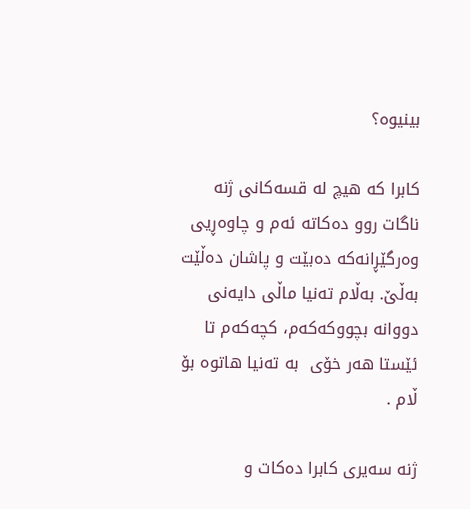بینیوە؟

کابرا کە هیچ لە قسەکانی ژنە ناگات روو دەکاتە ئەم و چاوەڕیی وەرگێڕانەکە دەبێت و پاشان دەڵێت بەڵێ. بەڵام تەنیا ماڵی دایەنی دووانە بچووکەکەم، کچەکەم تا ئێستا هەر خۆی  بە تەنیا هاتوە بۆ ڵام .

ژنە سەیری کابرا دەکات و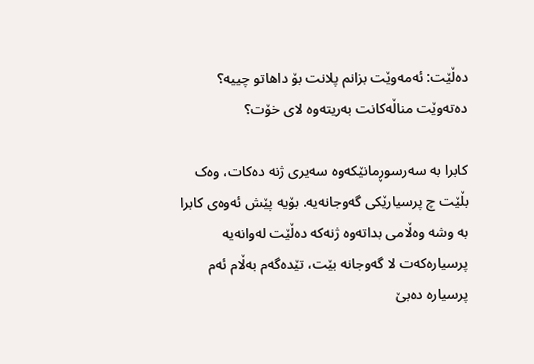دەڵێت: ئەمەوێت بزانم پلانت بۆ داهاتو چییە؟ دەتەوێت مناڵەکانت بەریتەوە لای خۆت؟

کابرا بە سەرسوڕمانێکەوە سەیری ژنە دەکات، وەک بڵێت چ پرسیارێکی گەوجانەیە. بۆیە پێش ئەوەی کابرا بە وشە وەڵامی بداتەوە ژنەکە دەڵێت لەوانەیە پرسیارەکەت لا گەوجانە بێت، تێدەگەم بەڵام ئەم پرسیارە دەبێ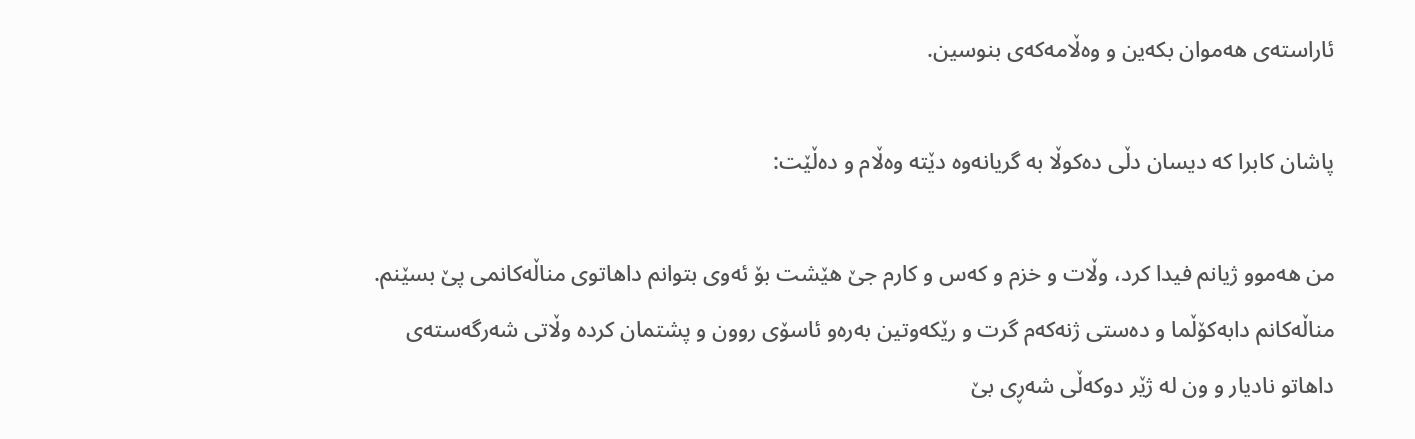ئاراستەی هەموان بکەین و وەڵامەکەی بنوسین.

پاشان کابرا کە دیسان دڵی دەکوڵا بە گریانەوە دێتە وەڵام و دەڵێت:

من هەموو ژیانم فیدا کرد، وڵات و خزم و کەس و کارم جێ هێشت بۆ ئەوی بتوانم داهاتوی مناڵەکانمی پێ بسێنم. مناڵەکانم دابەکۆڵما و دەستی ژنەکەم گرت و رێکەوتین بەرەو ئاسۆی روون و پشتمان کردە وڵاتی شەرگەستەی داهاتو نادیار و ون لە ژێر دوکەڵی شەڕی بێ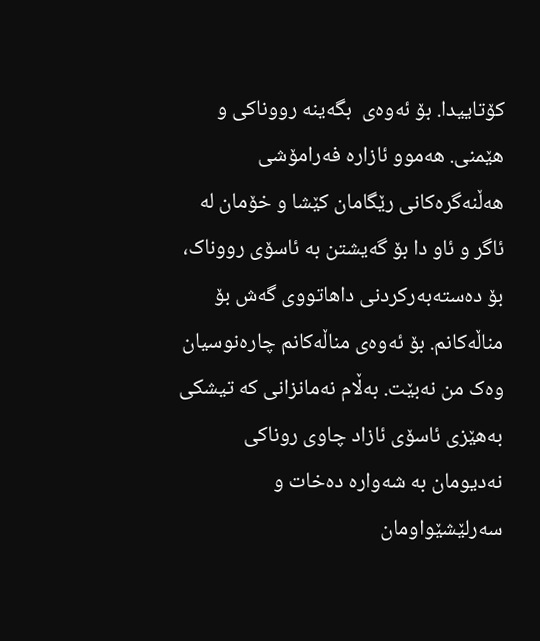کۆتاییدا. بۆ ئەوەی  بگەینە رووناکی و هێمنی. هەموو ئازارە فەرامۆشی هەڵنەگرەکانی رێگامان کێشا و خۆمان لە ئاگر و ئاو دا بۆ گەیشتن بە ئاسۆی رووناک، بۆ دەستەبەرکردنی داهاتووی گەش بۆ مناڵەکانم. بۆ ئەوەی مناڵەکانم چارەنوسیان وەک من نەبێت. بەڵام نەمانزانی کە تیشکی بەهێزی ئاسۆی ئازاد چاوی روناکی نەدیومان بە شەوارە دەخات و سەرلێشێواومان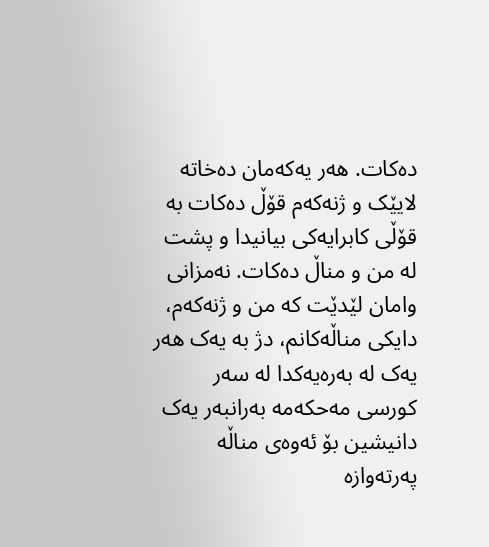دەکات. هەر یەکەمان دەخاتە لایێک و ژنەکەم قۆڵ دەکات بە قۆڵی کابرایەکی بیانیدا و پشت لە من و مناڵ دەکات. نەمزانی وامان لێدێت کە من و ژنەکەم، دایکی مناڵەکانم، دژ بە یەک هەر یەک لە بەرەیەکدا لە سەر کورسی مەحکەمە بەرانبەر یەک دانیشین بۆ ئەوەی مناڵە پەرتەوازە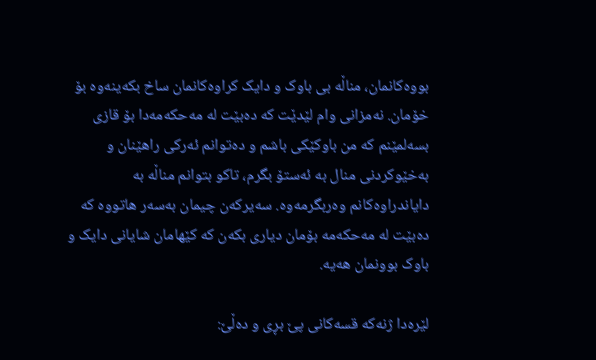بووەکانمان، مناڵە بی باوک و دایک کراوەکانمان ساخ بکەینەوە بۆ خۆمان. نەمزانی وام لێدێت کە دەبێت لە مەحکەمەدا بۆ قازی بسەلمێنم کە من باوکێکی باشم و دەتوانم ئەرکی راهێنان و بەخێوکردنی منال بە ئەستۆ بگرم، تاکو بتوانم مناڵە بە دایاندراوەکانم وەربگرمەوە. سەیرکەن چیمان بەسەر هاتووە کە دەبێت لە مەحکەمە بۆمان دیاری بکەن کە کێهامان شایانی دایک و باوک بوونمان هەیە.

لێرەدا ژنەکە قسەکانی پێ بڕی و دەڵێ: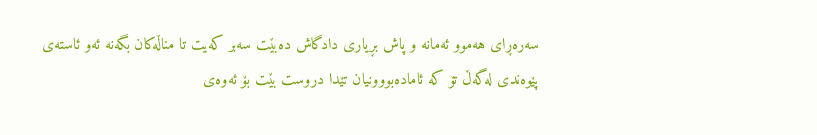سەرەڕای هەموو ئەمانە و پاش بڕیاری دادگاش دەبێت سەبر کەیت تا مناڵەکان بگەنە ئەو ئاستەی پێوەندی لەگەڵ تۆ کە ئامادەبووونیان تێدا دروست بێت بۆ ئەوەی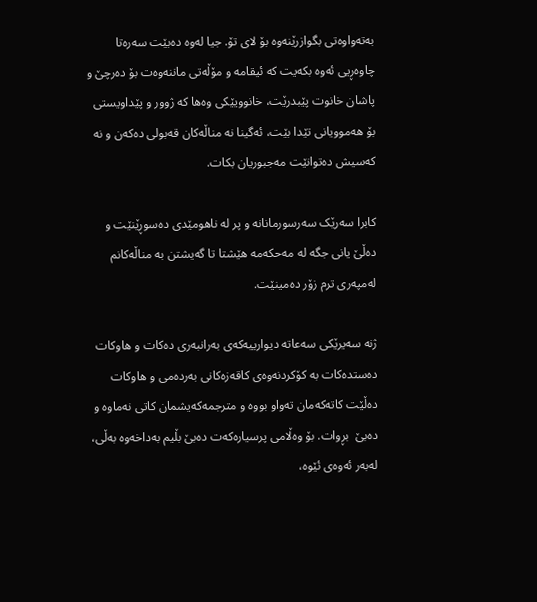بەتەواوەتی بگوازرێنەوە بۆ لای تۆ. جیا لەوە دەبێت سەرەتا چاوەڕیی ئەوە بکەیت کە ئیقامە و مۆڵەتی ماننەوەت بۆ دەرچێ و پاشان خانوت پێبدرێت، خانوویێکی وەها کە ژوور و پێداویستی بۆ هەموویانی تێدا بێت، ئەگینا نە مناڵەکان قەبولی دەکەن و نە کەسیش دەتوانێت مەجبوریان بکات.

کابرا سەرێک سەرسورمانانە و پر لە ناهومێدی دەسوڕێنێت و دەڵێ یانی جگە لە مەحکەمە هێشتا تا گەیشتن بە مناڵەکانم لەمپەری ترم زۆر دەمینێت.

ژنە سەیرێکی سەعاتە دیوارییەکەی بەرانبەری دەکات و هاوکات دەستدەکات بە کۆکردنەوەی کاقەزەکانی بەردەمی و هاوکات دەڵێت کاتەکەمان تەواو بووە و مترجمەکەیشمان کاتی نەماوە و دەبێ  بڕوات. بۆ وەڵامی پرسیارەکەت دەبێ بڵیم بەداخەوە بەڵی، لەبەر ئەوەی ئێوە،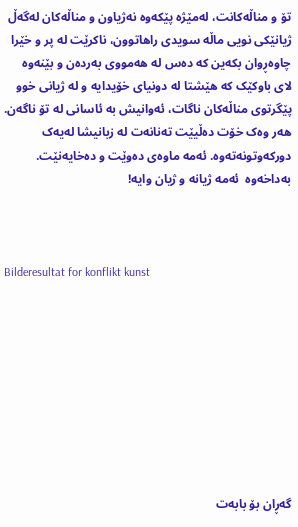تۆ و مناڵەکانت، لەمێژە پێکەوە نەژیاون و مناڵەکان لەگەڵ ژیانێکی نویی ماڵە سویدی راهاتوون، ناکرێت لە پر و خێرا چاوەڕوان بکەین کە دەس لە هەمووی بەردەن و بێنەوە لای باوكێک کە هێشتا لە دونیای خۆیدایە و لە ژیانی خوو پێگرتوی مناڵەکان ناگات، ئەوانیش بە ئاسانی لە تۆ ناگەن. هەر وەک خۆت دەڵیێت تەنانەت لە زبانیشا لەیەک دورکەوتونەتەوە. ئەمە ماوەی دەوێت و دەخایەنێت. بەداخەوە  ئەمە ژیانە و ژیان وایە!



Bilderesultat for konflikt kunst









گەڕان بۆ بابەت